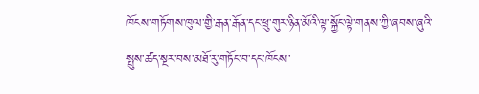ཁོངས་གཏོགས་ཁུལ་གྱི་རྒན་རྒོན་དང་ཕྲུ་གུར་ཉིན་མོའི་ལྟ་སྐྱོང་ལྟེ་གནས་ཀྱི་ཞབས་ཞུའི་སྤུས་ཚད་སྔར་བས་མཐོ་རུ་གཏོང་བ་དང་ཁོངས་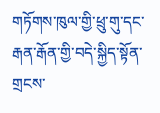གཏོགས་ཁུལ་གྱི་ཕྲུ་གུ་དང་རྒན་རྒོན་གྱི་བདེ་སྐྱིད་སྟོན་གྲངས་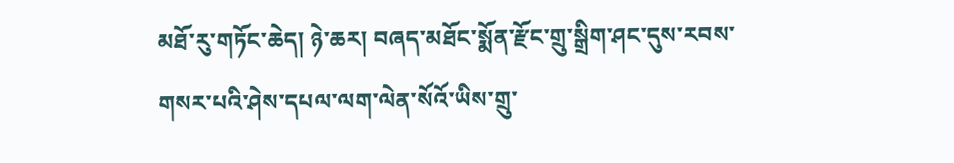མཐོ་རུ་གཏོང་ཆེད། ཉེ་ཆར། བཞད་མཐོང་སྨོན་རྫོང་གྲུ་སྒྲིག་ཤང་དུས་རབས་གསར་པའི་ཤེས་དཔལ་ལག་ལེན་སོའོ་ཡིས་གྲུ་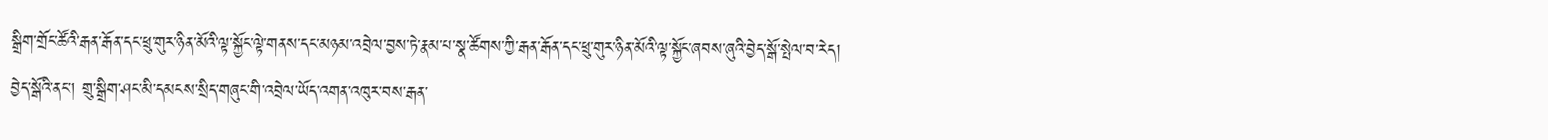སྒྲིག་གྲོང་ཚོའི་རྒན་རྒོན་དང་ཕྲུ་གུར་ཉིན་མོའི་ལྟ་སྐྱོང་ལྟེ་གནས་དང་མཉམ་འབྲེལ་བྱས་ཏེ་རྣམ་པ་སྣ་ཚོགས་ཀྱི་རྒན་རྒོན་དང་ཕྲུ་གུར་ཉིན་མོའི་ལྟ་སྐྱོང་ཞབས་ཞུའི་བྱེད་སྒོ་སྤེལ་བ་རེད།
བྱེད་སྒོའི་ནང་། གྲུ་སྒྲིག་ཤང་མི་དམངས་སྲིད་གཞུང་གི་འབྲེལ་ཡོད་འགན་འཁུར་བས་རྒན་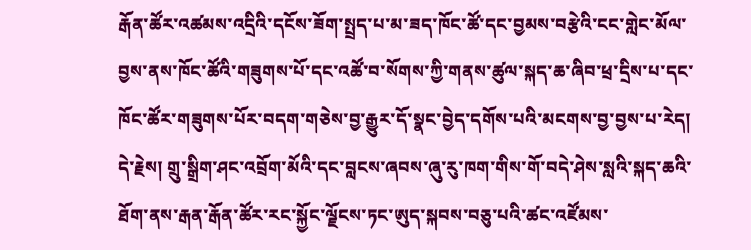རྒོན་ཚོར་འཚམས་འདྲིའི་དངོས་ཟོག་སྤྲད་པ་མ་ཟད་ཁོང་ཚོ་དང་བྱམས་བརྩེའི་ངང་གླེང་མོལ་བྱས་ནས་ཁོང་ཚོའི་གཟུགས་པོ་དང་འཚོ་བ་སོགས་ཀྱི་གནས་ཚུལ་སྐད་ཆ་ཞིབ་ཕྲ་དྲིས་པ་དང་ཁོང་ཚོར་གཟུགས་པོར་བདག་གཅེས་བྱ་རྒྱུར་དོ་སྣང་བྱེད་དགོས་པའི་མངགས་བྱ་བྱས་པ་རེད། དེ་རྗེས། གྲུ་སྒྲིག་ཤང་འབྲོག་མོའི་དང་བླངས་ཞབས་ཞུ་རུ་ཁག་གིས་གོ་བདེ་ཤེས་སླའི་སྐད་ཆའི་ཐོག་ནས་རྒན་རྒོན་ཚོར་རང་སྐྱོང་ལྗོངས་ཏང་ཨུད་སྐབས་བཅུ་པའི་ཚང་འཛོམས་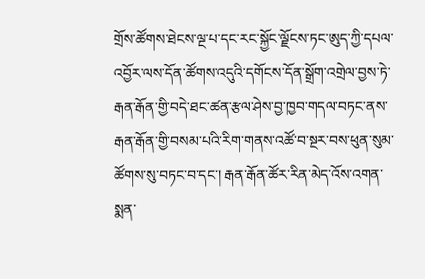གྲོས་ཚོགས་ཐེངས་ལྔ་པ་དང་རང་སྐྱོང་ལྗོངས་ཏང་ཨུད་ཀྱི་དཔལ་འབྱོར་ལས་དོན་ཚོགས་འདུའི་དགོངས་དོན་སྒྲོག་འགྲེལ་བྱས་ཏེ་རྒན་རྒོན་གྱི་བདེ་ཐང་ཚན་རྩལ་ཤེས་བྱ་ཁྱབ་གདལ་བཏང་ནས་རྒན་རྒོན་གྱི་བསམ་པའི་རིག་གནས་འཚོ་བ་སྔར་བས་ཕུན་སུམ་ཚོགས་སུ་བཏང་བ་དང་། རྒན་རྒོན་ཚོར་རིན་མེད་འོས་འགན་སྨན་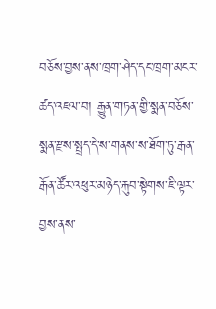བཅོས་བྱས་ནས་ཁྲག་ཤེད་དང་ཁྲག་མངར་ཚད་འཇལ་བ། རྒྱུན་གཏན་གྱི་སྨན་བཅོས་སྨན་རྫས་སྤྲད་དེ་ས་གནས་ས་ཐོག་ཏུ་རྒན་རྒོན་ཚོར་འཕུར་མཉེད་རྐུབ་སྟེགས་ཇི་ལྟར་བྱས་ནས་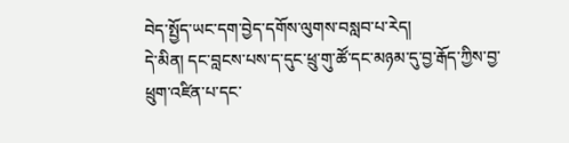བེད་སྤྱོད་ཡང་དག་བྱེད་དགོས་ལུགས་བསླབ་པ་རེད།
དེ་མིན། དང་བླངས་པས་ད་དུང་ཕྲུ་གུ་ཚོ་དང་མཉམ་དུ་བྱ་རྒོད་ཀྱིས་བྱ་ཕྲུག་འཛིན་པ་དང་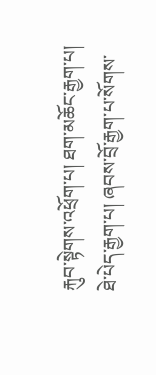རྐུབ་སྟེགས་འཕྲོག་པ། ཐག་མཆོང་རྒྱག་པ། ཐེ་པེད་རྒྱག་པ། ཞབས་བྲོ་རྒྱག་པ་སོགས་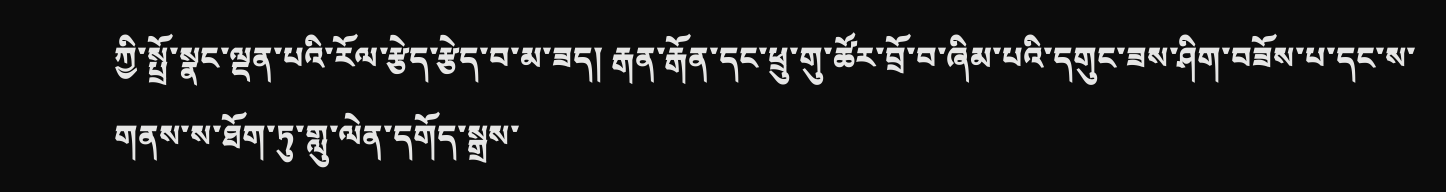ཀྱི་སྤྲོ་སྣང་ལྡན་པའི་རོལ་རྩེད་རྩེད་བ་མ་ཟད། རྒན་རྒོན་དང་ཕྲུ་གུ་ཚོར་བྲོ་བ་ཞིམ་པའི་དགུང་ཟས་ཤིག་བཟོས་པ་དང་ས་གནས་ས་ཐོག་ཏུ་གླུ་ལེན་དགོད་སྒྲས་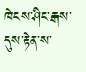ཁེངས་ཤིང་རྒས་དུས་རྟེན་ས་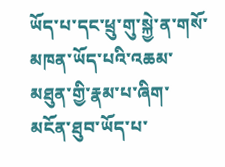ཡོད་པ་དང་ཕྲུ་གུ་སྐྱེ་ན་གསོ་མཁན་ཡོད་པའི་འཆམ་མཐུན་གྱི་རྣམ་པ་ཞིག་མངོན་ཐུབ་ཡོད་པ་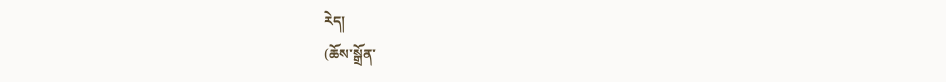རེད།
(ཆོས་སྒྲོན་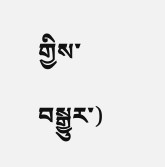གྱིས་བསྒྱུར་)